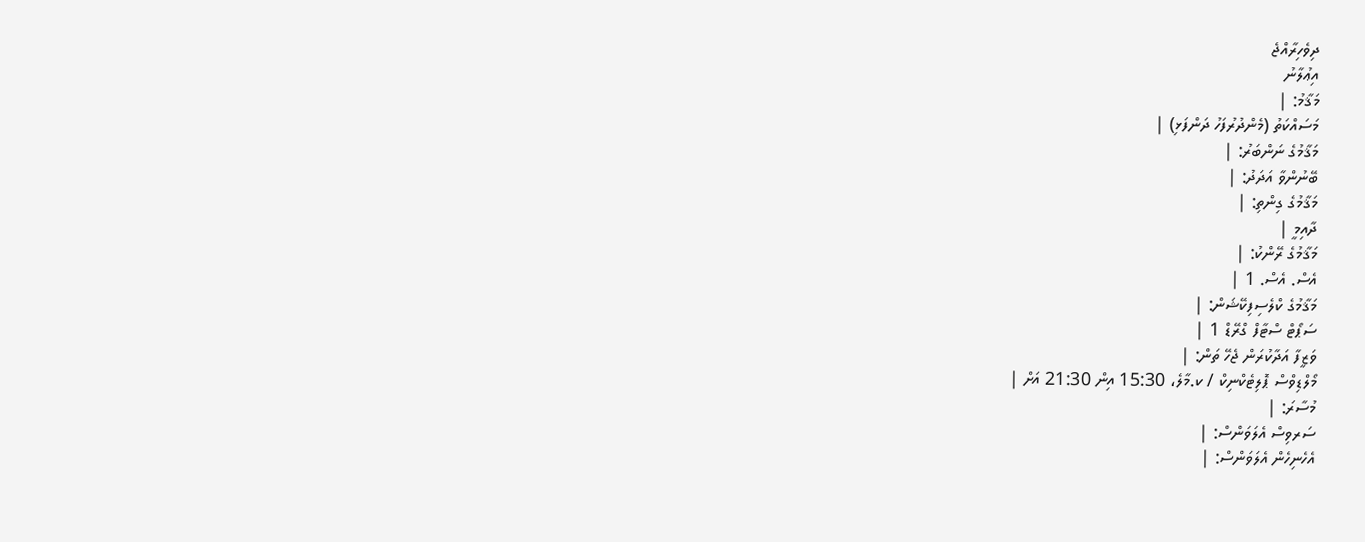ދިވެހިރާއްޖެ
އިޢުލާނު
މަޤާމު: |
މަސައްކަތު (މެންދުރުފަހު ދަންފަޅި) |
މަޤާމުގެ ނަންބަރު: |
ބޭނުންވާ އަދަދު: |
މަޤާމުގެ ގިންތި: |
ދާއިމީ |
މަޤާމުގެ ރޭންކު: |
އެސް. އެސް. 1 |
މަޤާމުގެ ކްލެސިފިކޭޝަން: |
ސަޕޯޓް ސްޓާފް ގްރޭޑް 1 |
ވަޒީފާ އަދާކުރަން ޖެހޭ ތަން: |
މޯލްޑިވްސް ޕޮލިޓެކްނިކް / ކ.މާލެ، 15:30 އިން 21:30 އަށް |
މުސާރަ: |
ސަރވިސް އެލަވަންސް: |
އެހެނިހެން އެލަވަންސް: |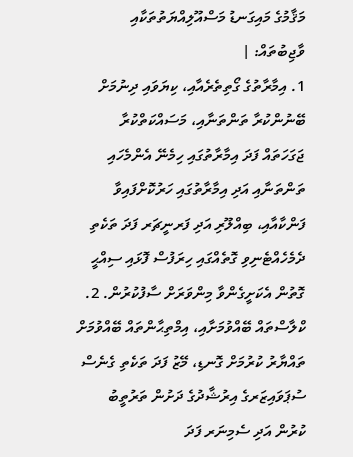މަޤާމުގެ މައިގަނޑު މަސްއޫލިއްޔަތުތަކާއި ވާޖިބުތައް: |
1. އިމާރާތުގެ ގޯތިތެރެއާއި، ކިޔަވައި ދިނުމަށް ބޭނުންކުރާ ތަންތަނާއި، މަސައްކަތްކުރާ ޖަގަހަތައް ފަދަ އިމާރާތުގައި ހިމެނޭ އެންމެހައި ތަންތަނާއި އަދި އިމާރާތުގައި ހަރުކޮށްފައިވާ ފަންކާއާއި، ބިއްލޫރި އަދި ފަރނީޗަރ ފަދަ ތަކެތި ދެމެހެއްޓެނިވި ގޮތެއްގައި ހިރަފުސް ފޮޅައި ސިއްޙީ ގޮތުން އެކަށީގެންވާ މިންވަރަށް ސާފުކުރުން. 2. ކްލާސްތައް ބޭއްވުމަށާއި، އިމްތިޙާންތައް ބޭއްވުމަށް ތައްޔާރު ކުރުމަށް ގޮނޑި، މޭޒު ފަދަ ތަކެތި ގެނެސް ސުޕަވައިޒަރގެ އިރުޝާދުގެ ދަށުން ތަރުތީބު ކުރުން އަދި ސެމިނަރ ފަދަ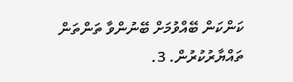ކަންކަން ބޭއްވުމަށް ބޭނުންވާ ތަންތަން ތައްޔާރުކުރުން. 3.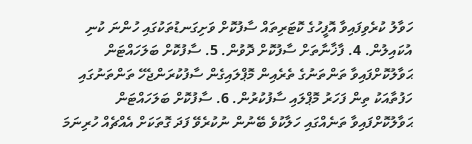ހަވާލު ކުރެވިފައިވާ އޮފީހުގެ ކޮޓަރިތައް ސާފުކޮށް ވަށިގަނޑުތަކުގައި ހުންނަ ކުނި އުކައިލުން. 4. ފާޚާނާތަށް ސާފުކޮށް ދޮވުން. 5. ސާފުކޮށް ބަލަހައްޓަން ޙަވާލުކޮށްފައިވާ ތަންތަނުގެ ތެރެއިން މޮޕްލައިގެން ސާފުކުރަންޖެހޭ ތަންތަނުގައި ހަފުތާއަކު ތިން ފަހަރު މޮޕްލައި ސާފުކުރުން. 6. ސާފުކޮށް ބަލަހައްޓަން ޙަވާލުކޮށްފައިވާ ތަނެއްގައި ހަލާކުވެ ބޭނުން ނުކުރެވޭ ފަދަ ގޮތަކަށް އެއްޗެއް ހުރިނަމަ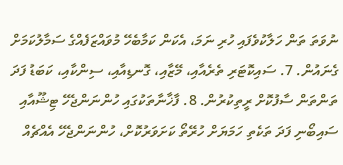ނުވަތަ ތަން ހަލާކުވެފައި ހުރި ނަމަ، އެކަން ކަމާބެހޭ މުވައްޒަފެއްގެ ސަމާލުކަމަށް ގެނައުން. 7. ސައިކޮޓަރި ތެރެއާއި، މޭޒާއި، ގޮނޑިއާއި، ސިންކާއި، ކަބަޑު ފަދަ ތަންތަން ސާފުކޮށް ރީތިކުރުން. 8. ފާޚާނާތަކުގައި ހުންނަންޖެހޭ ޓިޝޫއާއި ސައިބޯނި ފަދަ ތަކެތި ހަމަޔަށް ހުރޭތޯ ކަށަވަރުކޮށް، ހުންނަންޖެހޭ އެއްޗެއް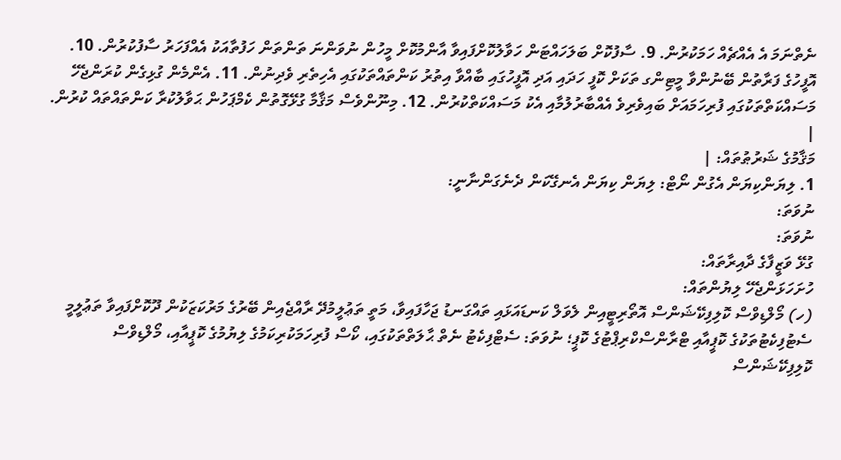ނެތްނަމަ އެ އެއްޗެއް ހަމަކުރުން. 9. ސާފުކޮށް ބަލަހައްޓަން ހަވާލުކޮށްފައިވާ އާންމުކޮށް މީހުން ނުވަންނަ ތަންތަން ހަފުތާއަކު އެއްފަހަރު ސާފުކުރުން. 10. އޮފީހުގެ ފަރާތުން ބޭނުންވާ މީޓިންގ ތަކަށް ކޮފީ ހަދައި އަދި އޮފީހުގައި ބާއްވާ އިތުރު ކަންތައްތަކުގައި އެހިތެރި ވެދިނުން. 11. އެންމެން ގުޅިގެން ކުރަންޖެހޭ މަސައްކަތްތަކުގައި ފުރިހަމައަށް ބައިވެރިވެ އެއްބާރުލުމާއި އެކު މަސައްކަތްކުރުން. 12. މިނޫންވެސް މަޤާމާ ގުޅޭގޮތުން ކެމްޕަހުން ޙަވާލުކުރާ ކަންތައްތައް ކުރުން. |
މަޤާމުގެ ޝަރުޠުތައް: |
1. ލިޔަންކިޔަން އެގުން ނޯޓް: ލިޔަން ކިޔަން އެނގޭކަން ދެނެގަންނާނީ:
ނުވަތަ:
ނުވަތަ:
ގުޅޭ ވަޒީފާގެ ދާއިރާތައް:
ހުށަހަޅަންޖެހޭ ލިޔުންތައް:
(ހ) މޯލްޑިވްސް ކޮލިފިކޭޝަންސް އޮތޯރިޓީއިން ލެވަލް ކަނޑައަޅައި ތައްގަނޑު ޖަހާފައިވާ، މަތީ ތަޢުލީމުދޭ ރާއްޖެއިން ބޭރުގެ މަރުކަޒަކުން ދޫކޮށްފައިވާ ތަޢުލީމީ ސެޓުފިކެޓުތަކުގެ ކޮޕީއާއި ޓްރާންސްކްރިޕްޓުގެ ކޮޕީ؛ ނުވަތަ: ސެޓްފިކެޓު ނެތް ޙާލަތްތަކުގައި، ކޯސް ފުރިހަމަކުރިކަމުގެ ލިޔުމުގެ ކޮޕީއާއި، މޯލްޑިވްސް ކޮލިފިކޭޝަންސް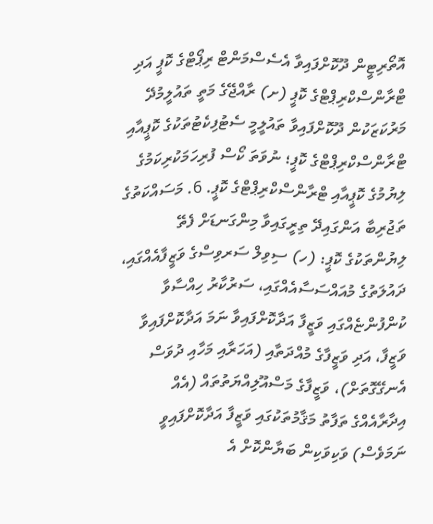އޮތޯރިޓީން ދޫކޮށްފައިވާ އެސެސްމަންޓް ރިޕޯޓްގެ ކޮޕީ އަދި ޓްރާންސްކްރިޕްޓްގެ ކޮޕީ (ށ) ރާއްޖޭގެ މަތީ ތައުލީމުދޭ މަރުކަޒަކުން ދޫކޮށްފައިވާ ތައުލީމީ ސެޓުފިކެޓުތަކުގެ ކޮޕީއާއި ޓްރާންސްކްރިޕްޓްގެ ކޮޕީ؛ ނުވަތަ ކޯސް ފުރިހަމަކުރިކަމުގެ ލިޔުމުގެ ކޮޕީއާއި ޓްރާންސްކްރިޕްޓްގެ ކޮޕީ. 6. މަސައްކަތުގެ ތަޖުރިބާ އަންގައިދޭ ތިރީގައިވާ މިންގަނޑަށް ފެތޭ ލިޔުންތަކުގެ ކޮޕީ: (ހ) ސިވިލް ސަރވިސްގެ ވަޒީފާއެއްގައި، ދައުލަތުގެ މުއައްސަސާއެއްގައި، ސަރުކާރު ހިއްސާވާ ކުންފުންޏެއްގައި ވަޒީފާ އަދާކޮށްފައިވާ ނަމަ އަދާކޮށްފައިވާ ވަޒީފާ، އަދި ވަޒީފާގެ މުއްދަތާއި (އަހަރާއި މަހާއި ދުވަސް އެނގޭގޮތަށް)، ވަޒީފާގެ މަސްއޫލިއްޔަތުތައް (އެއް އިދާރާއެއްގެ ތަފާތު މަޤާމުތަކުގައި ވަޒީފާ އަދާކޮށްފައިވީ ނަމަވެސް) ވަކިވަކިން ބަޔާންކޮށް އެ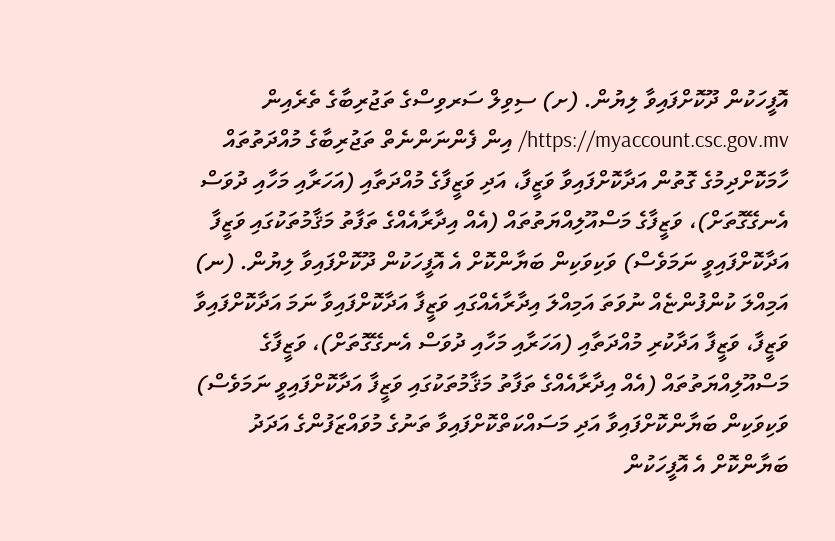އޮފީހަކުން ދޫކޮށްފައިވާ ލިޔުން. (ށ) ސިވިލް ސަރވިސްގެ ތަޖުރިބާގެ ތެރެއިން https://myaccount.csc.gov.mv/ އިން ފެންނަންނެތް ތަޖުރިބާގެ މުއްދަތުތައް ހާމަކޮށްދިމުގެ ގޮތުން އަދާކޮށްފައިވާ ވަޒީފާ، އަދި ވަޒީފާގެ މުއްދަތާއި (އަހަރާއި މަހާއި ދުވަސް އެނގޭގޮތަށް)، ވަޒީފާގެ މަސްއޫލިއްޔަތުތައް (އެއް އިދާރާއެއްގެ ތަފާތު މަޤާމުތަކުގައި ވަޒީފާ އަދާކޮށްފައިވީ ނަމަވެސް) ވަކިވަކިން ބަޔާންކޮށް އެ އޮފީހަކުން ދޫކޮށްފައިވާ ލިޔުން. (ނ) އަމިއްލަ ކުންފުންޏެއް ނުވަތަ އަމިއްލަ އިދާރާއެއްގައި ވަޒީފާ އަދާކޮށްފައިވާ ނަމަ އަދާކޮށްފައިވާ ވަޒީފާ، ވަޒީފާ އަދާކުރި މުއްދަތާއި (އަހަރާއި މަހާއި ދުވަސް އެނގޭގޮތަށް)، ވަޒީފާގެ މަސްއޫލިއްޔަތުތައް (އެއް އިދާރާއެއްގެ ތަފާތު މަޤާމުތަކުގައި ވަޒީފާ އަދާކޮށްފައިވީ ނަމަވެސް) ވަކިވަކިން ބަޔާންކޮށްފައިވާ އަދި މަސައްކަތްކޮށްފައިވާ ތަނުގެ މުވައްޒަފުންގެ އަދަދު ބަޔާންކޮށް އެ އޮފީހަކުން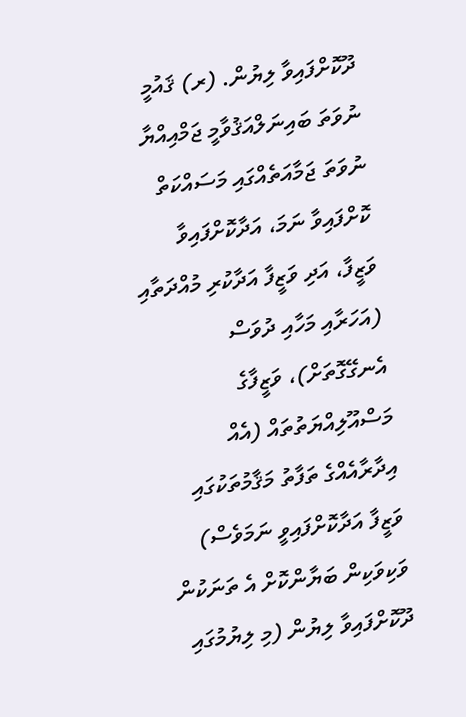ދޫކޮށްފައިވާ ލިޔުން. (ރ) ޤައުމީ ނުވަތަ ބައިނަލްއަޤުވާމީ ޖަމްއިއްޔާ ނުވަތަ ޖަމާއަތެއްގައި މަސައްކަތް ކޮށްފައިވާ ނަމަ، އަދާކޮށްފައިވާ ވަޒީފާ، އަދި ވަޒީފާ އަދާކުރި މުއްދަތާއި (އަހަރާއި މަހާއި ދުވަސް އެނގޭގޮތަށް)، ވަޒީފާގެ މަސްއޫލިއްޔަތުތައް (އެއް އިދާރާއެއްގެ ތަފާތު މަޤާމުތަކުގައި ވަޒީފާ އަދާކޮށްފައިވީ ނަމަވެސް) ވަކިވަކިން ބަޔާންކޮށް އެ ތަނަކުން ދޫކޮށްފައިވާ ލިޔުން (މި ލިޔުމުގައި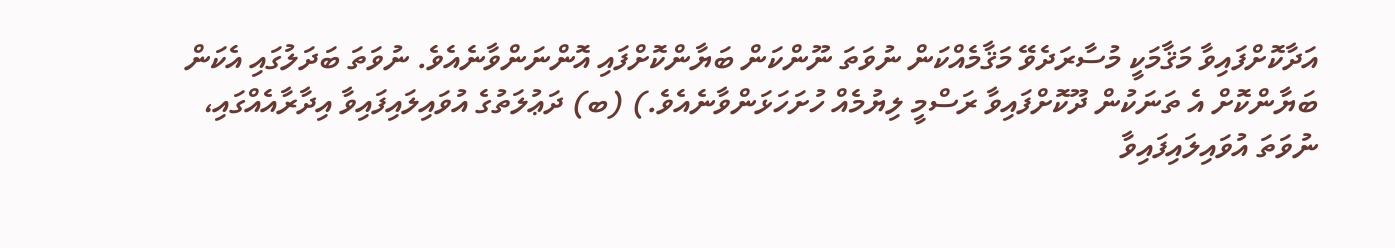އަދާކޮށްފައިވާ މަޤާމަކީ މުސާރަދެވޭ މަޤާމެއްކަން ނުވަތަ ނޫންކަން ބަޔާންކޮށްފައި އޮންނަންވާނެއެވެ. ނުވަތަ ބަދަލުގައި އެކަން ބަޔާންކޮށް އެ ތަނަކުން ދޫކޮށްފައިވާ ރަސްމީ ލިޔުމެއް ހުށަހަޅަންވާނެއެވެ.) (ބ) ދަޢުލަތުގެ އުވައިލައިފައިވާ އިދާރާއެއްގައި، ނުވަތަ އުވައިލައިފައިވާ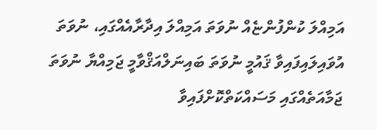އަމިއްލަ ކުންފުންޏެއް ނުވަތަ އަމިއްލަ އިދާރާއެއްގައި، ނުވަތަ އުވައިލައިފައިވާ ޤައުމީ ނުވަތަ ބައިނަލްއަޤްވާމީ ޖަމިއްޔާ ނުވަތަ ޖަމާއަތެއްގައި މަސައްކަތްކޮށްފައިވާ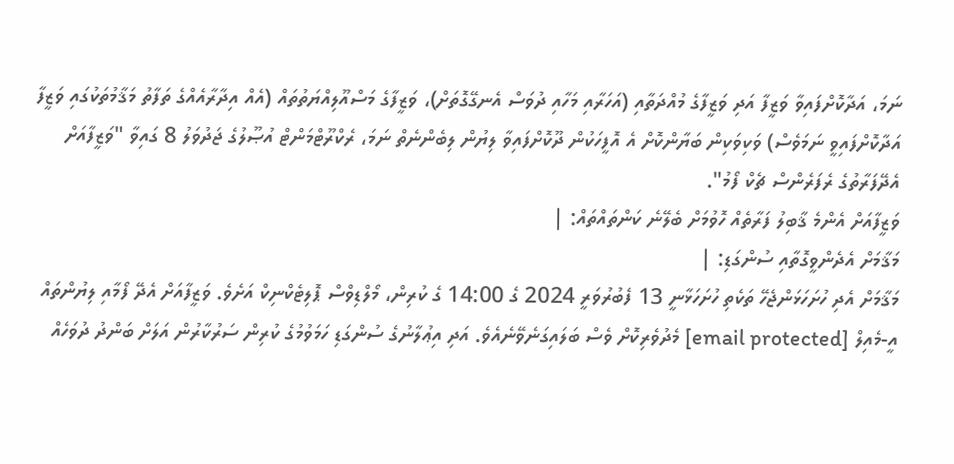ނަމަ، އަދާކޮށްފައިވާ ވަޒީފާ އަދި ވަޒީފާގެ މުއްދަތާއި (އަހަރާއި މަހާއި ދުވަސް އެނގޭގޮތަށް)، ވަޒީފާގެ މަސްއޫލިއްޔަތުތައް (އެއް އިދާރާއެއްގެ ތަފާތު މަޤާމުތަކުގައި ވަޒީފާ އަދާކޮށްފައިވީ ނަމަވެސް) ވަކިވަކިން ބަޔާންކޮށް އެ އޮފީހަކުން ދޫކޮށްފައިވާ ލިޔުން ލިބެންނެތް ނަމަ، ރެކްރޫޓްމަންޓް އުޞޫލުގެ ޖަދުވަލު 8 ގައިވާ "ވަޒީފާއަށް އެދޭފަރާތުގެ ރެފަރެންސް ޗެކް ފޯމު".
ވަޒީފާއަށް އެންމެ ޤާބިލު ފަރާތެއް ހޮވުމަށް ބެލޭނެ ކަންތައްތައް: |
މަޤާމަށް އެދެންވީގޮތާއި ސުންގަޑި: |
މަޤާމަށް އެދި ހުށަހަޅަންޖެހޭ ތަކެތި ހުށަހަޅާނީ 13 ފެބުރުވަރީ 2024 ގެ 14:00 ގެ ކުރިން، މޯލްޑިވްސް ޕޮލިޓެކްނިކް އަށެވެ. ވަޒީފާއަށް އެދޭ ފޯމާއި ލިޔުންތައް އީ-މެއިލް [email protected] މެދުވެރިކޮށް ވެސް ބަލައިގަނެވޭނެއެވެ. އަދި އިޢުލާނުގެ ސުންގަޑި ހަމަވުމުގެ ކުރިން ސަރުކާރުން އަލަށް ބަންދު ދުވަހެއް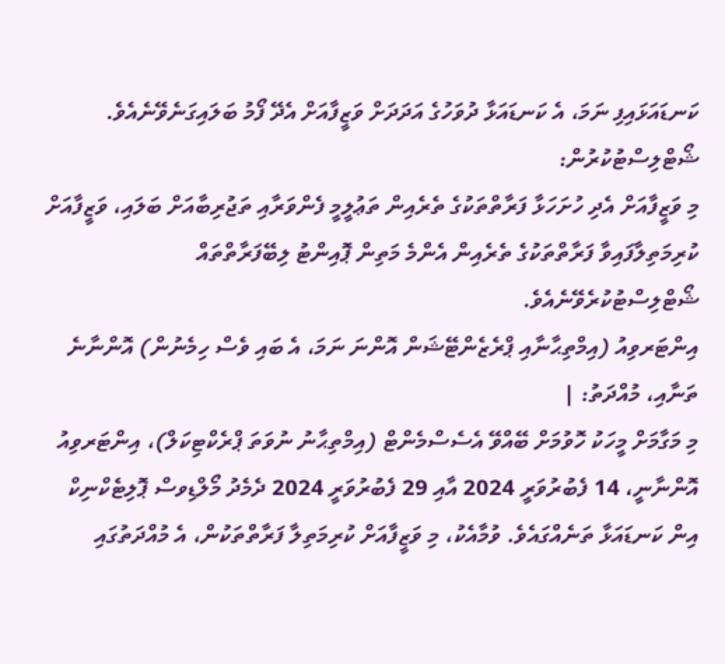ކަނޑައަޅައިފި ނަމަ، އެ ކަނޑައަޅާ ދުވަހުގެ އަދަދަށް ވަޒީފާއަށް އެދޭ ފޯމު ބަލައިގަނެވޭނެއެވެ.
ޝޯޓްލިސްޓުކުރުން:
މި ވަޒީފާއަށް އެދި ހުށަހަޅާ ފަރާތްތަކުގެ ތެރެއިން ތަޢުލީމީ ފެންވަރާއި ތަޖުރިބާއަށް ބަލައި، ވަޒީފާއަށް ކުރިމަތިލާފައިވާ ފަރާތްތަކުގެ ތެރެއިން އެންމެ މަތިން ޕޮއިންޓު ލިބޭފަރާތްތައް ޝޯޓްލިސްޓުކުރެވޭނެއެވެ.
އިންޓަރވިއު (އިމްތިޙާނާއި ޕްރެޒެންޓޭޝަން އޮންނަ ނަމަ، އެ ބައި ވެސް ހިމެނުން) އޮންނާނެ ތަނާއި، މުއްދަތު: |
މި މަގާމަށް މީހަކު ހޮވުމަށް ބޭއްވޭ އެސެސްމެންޓް (އިމްތިޙާނު ނުވަތަ ޕްރެކްޓިކަލް)، އިންޓަރވިއު އޮންނާނީ، 14 ފެބުރުވަރީ 2024 އާއި 29 ފެބުރުވަރީ 2024 ދެމެދު މޯލްޑިވސް ޕޮލިޓެކްނިކް އިން ކަނޑައަޅާ ތަނެއްގައެވެ. ވުމާއެކު، މި ވަޒީފާއަށް ކުރިމަތިލާ ފަރާތްތަކުން، އެ މުއްދަތުގައި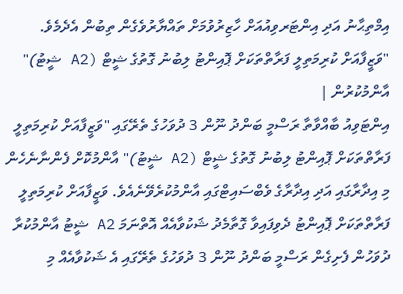އިމްތިޙާނު އަދި އިންޓަރވިއުއަށް ހާޒިރުވުމަށް ތައްޔާރުވެގެން ތިބުން އެދެމެވެ.
"ވަޒީފާއަށް ކުރިމަތިލީ ފަރާތްތަކަށް ޕޮއިންޓު ލިބުނު ގޮތުގެ ޝީޓް (A2 ޝީޓު)" އާންމުކުރުން |
އިންޓަވިއު ބާއްވާތާ ރަސްމީ ބަންދު ނޫން 3 ދުވަހުގެ ތެރޭގައި "ވަޒީފާއަށް ކުރިމަތިލީ ފަރާތްތަކަށް ޕޮއިންޓު ލިބުނު ގޮތުގެ ޝީޓް (A2 ޝީޓު)" އާންމުކޮށް ފެންނާނެހެން މި އިދާރާގައި އަދި އިދާރާގެ ވެބްސައިޓްގައި އާންމުކުރެވޭނެއެވެ. ވަޒީފާއަށް ކުރިމަތިލީ ފަރާތްތަކަށް ޕޮއިންޓު ދެވިފައިވާ ގޮތާމެދު ޝަކުވާއެއް އޮތްނަމަ A2 ޝީޓު އާންމުކުރާ ދުވަހުން ފެށިގެން ރަސްމީ ބަންދު ނޫން 3 ދުވަހުގެ ތެރޭގައި އެ ޝަކުވާއެއް މި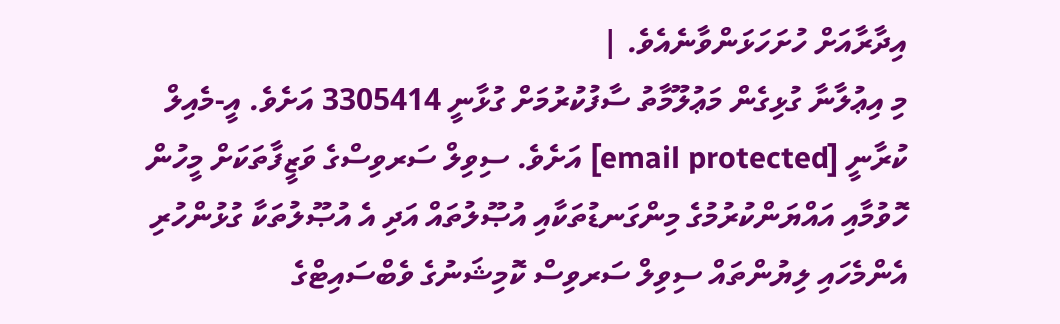އިދާރާއަށް ހުށަހަޅަންވާނެއެވެ. |
މި އިޢުލާނާ ގުޅިގެން މަޢުލޫމާތު ސާފުކުރުމަށް ގުޅާނީ 3305414 އަށެވެ. އީ-މެއިލް ކުރާނީ [email protected] އަށެވެ. ސިވިލް ސަރވިސްގެ ވަޒީފާތަކަށް މީހުން ހޮވުމާއި އައްޔަންކުރުމުގެ މިންގަނޑުތަކާއި އުޞޫލުތައް އަދި އެ އުޞޫލުތަކާ ގުޅުންހުރި އެންމެހައި ލިޔުންތައް ސިވިލް ސަރވިސް ކޮމިޝަނުގެ ވެބްސައިޓްގެ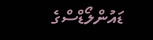ޑައުންލޯޑްސްގެ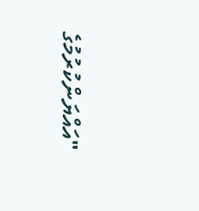"އައްޔަންކުރުމުގެ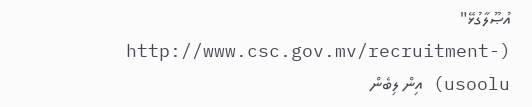އުޞޫލާގުޅޭ" (http://www.csc.gov.mv/recruitment-usoolu) އިން ލިބެން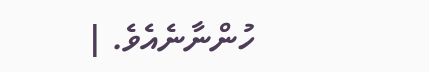ހުންނާނެއެވެ. |